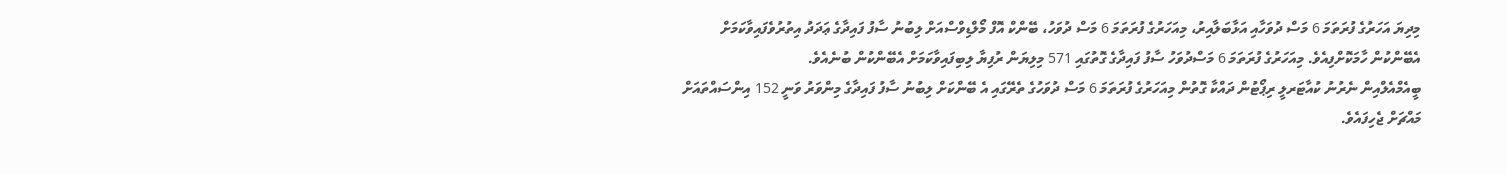މިދިޔަ އަހަރުގެ ފުރަތަމަ 6 މަސް ދުވަހާއި އަޅާބަލާއިރު، މިއަހަރުގެ ފުރަތަމަ 6 މަސް ދުވަހު، ބޭންކް އޮފް މޯލްޑިވްސްއަށް ލިބުނު ސާފު ފައިދާގެ ޢަދަދު އިތުރުވެފައިވާކަމަށް އެބޭންކުން ހާމަކޮށްފިއެވެ. މިއަހަރުގެ ފުރަތަމަ 6 މަސްދުވަހު ސާފު ފައިދާގެ ގޮތުގައި 571 މިލިޔަން ރުފިޔާ ލިބިފައިވާކަމަށް އެބޭންކުން ބުނެއެވެ.
ބީއެމްއެލްއިން ނެރުނު ކުއާޓަރލީ ރިޕޯޓުން ދައްކާ ގޮތުން މިއަހަރުގެ ފުރަތަމަ 6 މަސް ދުވަހުގެ ތެރޭގައި އެ ބޭންކަށް ލިބުނު ސާފު ފައިދާގެ މިންވަރު ވަނީ 152 އިންސައްތައަށް މައްޗަށް ޖެހިފައެވެ.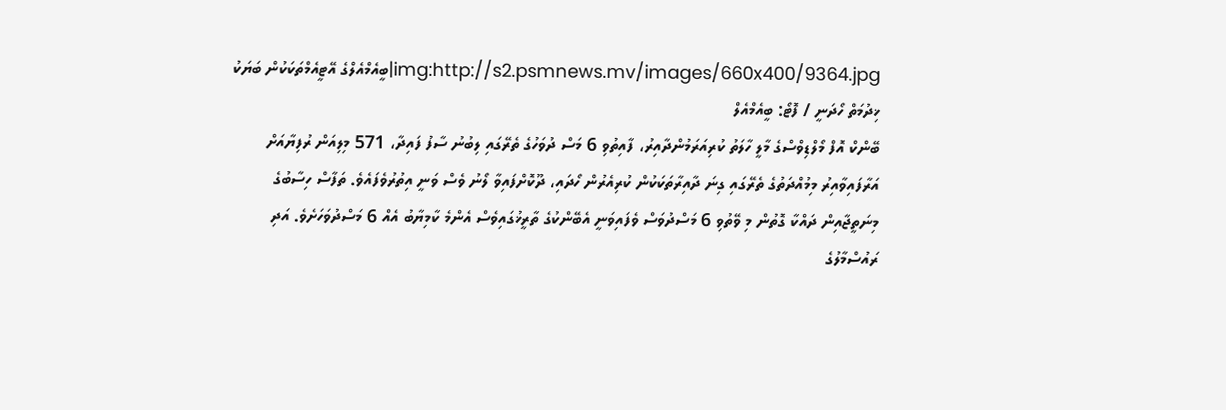img:http://s2.psmnews.mv/images/660x400/9364.jpg|ބީއެމްއެލްގެ އޭޓީއެމްތަކަކުން ބަޔަކު ޚިދުމަތް ހޯދަނީ / ފޮޓޯ: ބީއެމްއެލް
ބޭންކް އޮފް މޯލްޑިވްސްގެ މާލީ ހާލަތު ކުރިއަރަމުންދާއިރު، ފާއިތުވި 6 މަސް ދުވަހުގެ ތެރޭގައި ލިބުނު ސާފު ފައިދާ، 571 މިލިއަން ރުފިޔާއަށް އަރާފައިވާއިރު މިމުއްދަތުގެ ތެރޭގައި ގިނަ ދާއިރާތަކަކުން ކުރިއެރުން ހޯދައި، ދޫކޮށްފައިވާ ލޯނު ވެސް ވަނީ އިތުރުވެފައެވެ. ތަފާސް ހިސާބުގެ މިނަތީޖާއިން ދައްކާ ގޮތުން މި ވޭތުވި 6 މަސްދުވަސް ވެފައިވަނީ އެބޭންކުގެ ތާރީޚުގައިވެސް އެންމެ ކާމިޔާބު އެއް 6 މަސްދުވަހަށެވެ. އަދި ރައުސްމާލުގެ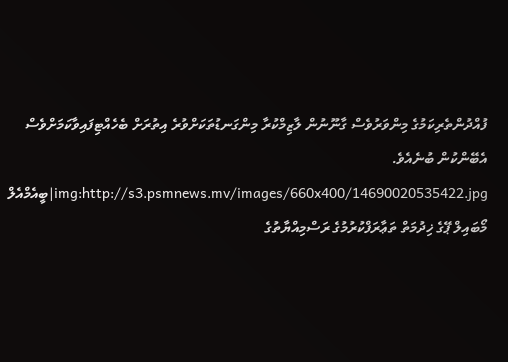ފުއްދުންތެރިކަމުގެ މިންވަރުވެސް ގާނޫނުން ލާޒިމްކުރާ މިންގަނޑުތަކަށްވުރެ އިތުރަށް ބެހެއްޓިފައިވާކަމަށްވެސް އެބޭންކުން ބުނެއެވެ.
img:http://s3.psmnews.mv/images/660x400/14690020535422.jpg|ބީއެމްއެލް މޯބައިލް ޕޭގެ ޚިދުމަތް ތަޢާރަފްކުރުމުގެ ރަސްމިއްޔާތުގެ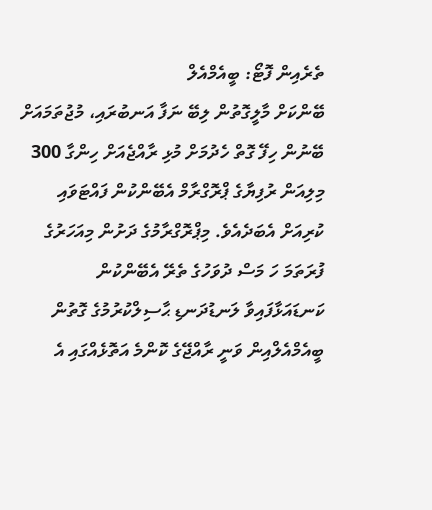ތެރެއިން ފޮޓޯ: ބީއެމްއެލް
ބޭންކަށް މާލީގޮތުން ލިބޭ ނަފާ އަނބުރައި، މުޖުތަމައަށް ބޭނުން ހިފޭ ގޮތް ހެދުމަށް މުޅި ރާއްޖެއަށް ހިންގާ 300 މިލިއަން ރުފިޔާގެ ޕްރޮގްރާމް އެބޭންކުން ފައްޓަވައި ކުރިއަށް އެބަދެއެވެ. މިޕްރޮގްރާމުގެ ދަށުން މިއަހަރުގެ ފުރަތަމަ ހަ މަސް ދުވަހުގެ ތެރޭ އެބޭންކުން ކަނޑައަޅާފައިވާ ލަނޑުދަނޑި ޙާސިލްކުރުމުގެ ގޮތުން ބީއެމްއެލްއިން ވަނީ ރާއްޖޭގެ ކޮންމެ އަތޮޅެއްގައި އެ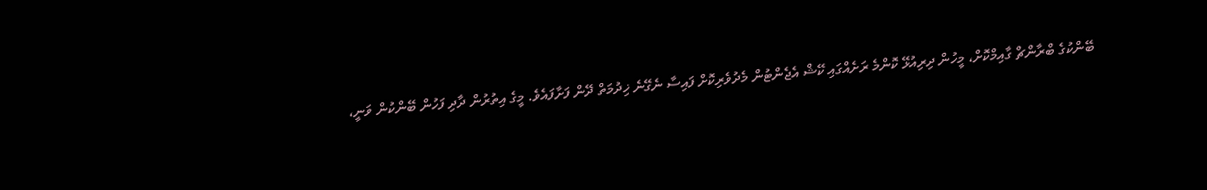ބޭންކުގެ ބްރާންޗް ގާއިމްކޮށް، މީހުން ދިރިއުޅޭ ކޮންމެ ރަށެއްގައި ކޭޝް އެޖެންޓުން މެދުވެރިކޮށް ފައިސާ ނެގޭނެ ޚިދުމަތް ދޭން ފަށާފައެވެ. މީގެ އިތުރުން ދާދި ފަހުން ބޭންކުން ވަނީ،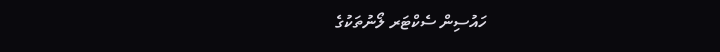ހައުސިން ސެކްޓަރ ލޯނުތަކުގެ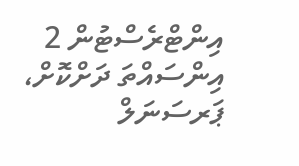އިންޓްރެސްޓުން 2 އިންސައްތަ ދަށްކޮށް، ޕަރސަނަލް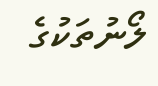ލޯނުތަކުގެ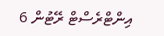އިންޓްރެސްޓް ރޭޓުން 6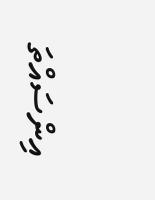އިންސައްތަ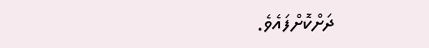ދަށްކޮށްފައެވެ.